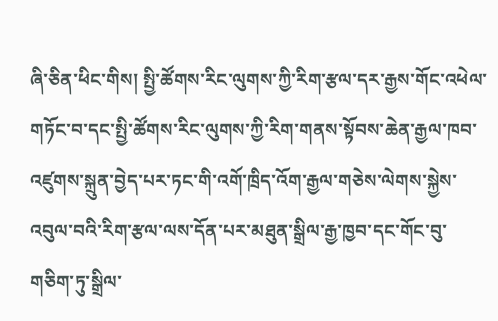ཞི་ཅིན་ཕིང་གིས། སྤྱི་ཚོགས་རིང་ལུགས་ཀྱི་རིག་རྩལ་དར་རྒྱས་གོང་འཕེལ་གཏོང་བ་དང་སྤྱི་ཚོགས་རིང་ལུགས་ཀྱི་རིག་གནས་སྟོབས་ཆེན་རྒྱལ་ཁབ་འཛུགས་སྐྲུན་བྱེད་པར་ཏང་གི་འགོ་ཁྲིད་འོག་རྒྱལ་གཅེས་ལེགས་སྐྱེས་འབུལ་བའི་རིག་རྩལ་ལས་དོན་པར་མཐུན་སྒྲིལ་རྒྱ་ཁྱབ་དང་གོང་བུ་གཅིག་ཏུ་སྒྲིལ་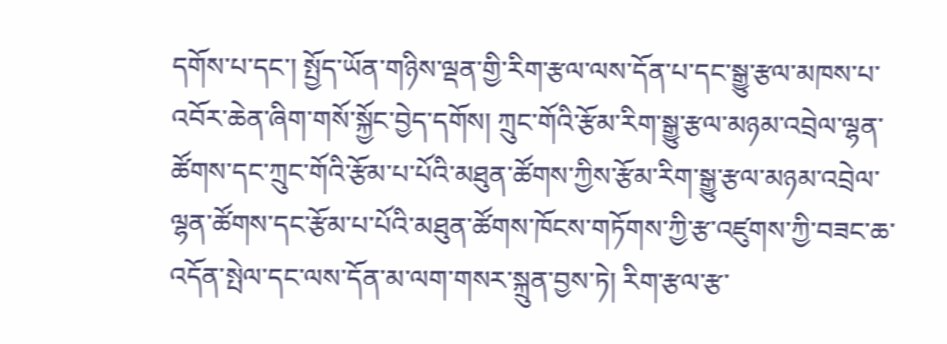དགོས་པ་དང་། སྤྱོད་ཡོན་གཉིས་ལྡན་གྱི་རིག་རྩལ་ལས་དོན་པ་དང་སྒྱུ་རྩལ་མཁས་པ་འབོར་ཆེན་ཞིག་གསོ་སྐྱོང་བྱེད་དགོས། ཀྲུང་གོའི་རྩོམ་རིག་སྒྱུ་རྩལ་མཉམ་འབྲེལ་ལྷན་ཚོགས་དང་ཀྲུང་གོའི་རྩོམ་པ་པོའི་མཐུན་ཚོགས་ཀྱིས་རྩོམ་རིག་སྒྱུ་རྩལ་མཉམ་འབྲེལ་ལྷན་ཚོགས་དང་རྩོམ་པ་པོའི་མཐུན་ཚོགས་ཁོངས་གཏོགས་ཀྱི་རྩ་འཛུགས་ཀྱི་བཟང་ཆ་འདོན་སྤེལ་དང་ལས་དོན་མ་ལག་གསར་སྐྲུན་བྱས་ཏེ། རིག་རྩལ་རྩ་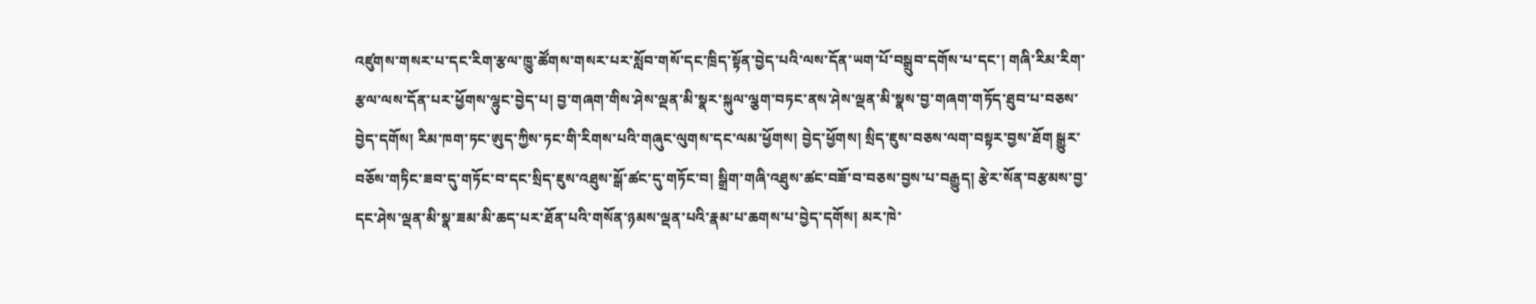འཛུགས་གསར་པ་དང་རིག་རྩལ་ཁྱུ་ཚོགས་གསར་པར་སློབ་གསོ་དང་ཁྲིད་སྟོན་བྱེད་པའི་ལས་དོན་ཡག་པོ་བསྒྲུབ་དགོས་པ་དང་། གཞི་རིམ་རིག་རྩལ་ལས་དོན་པར་ཕྱོགས་ལྷུང་བྱེད་པ། བྱ་གཞག་གིས་ཤེས་ལྡན་མི་སྣར་སྐུལ་ལྕག་བཏང་ནས་ཤེས་ལྡན་མི་སྣས་བྱ་གཞག་གཏོད་ཐུབ་པ་བཅས་བྱེད་དགོས། རིམ་ཁག་ཏང་ཨུད་ཀྱིས་ཏང་གི་རིགས་པའི་གཞུང་ལུགས་དང་ལམ་ཕྱོགས། བྱེད་ཕྱོགས། སྲིད་ཇུས་བཅས་ལག་བསྟར་བྱས་ཐོག སྒྱུར་བཅོས་གཏིང་ཟབ་དུ་གཏོང་བ་དང་སྲིད་ཇུས་འཐུས་སྒོ་ཚང་དུ་གཏོང་བ། སྒྲིག་གཞི་འཐུས་ཚང་བཟོ་བ་བཅས་བྱས་པ་བརྒྱུད། རྩེར་སོན་བརྩམས་བྱ་དང་ཤེས་ལྡན་མི་སྣ་ཟམ་མི་ཆད་པར་ཐོན་པའི་གསོན་ཉམས་ལྡན་པའི་རྣམ་པ་ཆགས་པ་བྱེད་དགོས། མར་ཁེ་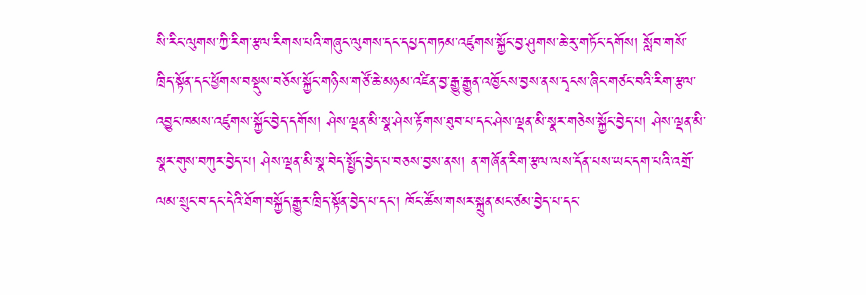སི་རིང་ལུགས་ཀྱི་རིག་རྩལ་རིགས་པའི་གཞུང་ལུགས་དང་དཔྱད་གཏམ་འཛུགས་སྐྱོང་བྱ་ཤུགས་ཆེ་རུ་གཏོང་དགོས། སློབ་གསོ་ཁྲིད་སྟོན་དང་ཕྱོགས་བསྡུས་བཅོས་སྐྱོང་གཉིས་གཙོ་ཆེ་མཉམ་འཛིན་བྱ་རྒྱུ་རྒྱུན་འཁྱོངས་བྱས་ནས་དྭངས་ཞིང་གཙང་བའི་རིག་རྩལ་འབྱུང་ཁམས་འཛུགས་སྐྱོང་བྱེད་དགོས། ཤེས་ལྡན་མི་སྣ་ཤེས་རྟོགས་ཐུབ་པ་དང་ཤེས་ལྡན་མི་སྣར་གཅེས་སྐྱོང་བྱེད་པ། ཤེས་ལྡན་མི་སྣར་གུས་བཀུར་བྱེད་པ། ཤེས་ལྡན་མི་སྣ་བེད་སྤྱོད་བྱེད་པ་བཅས་བྱས་ནས། ན་གཞོན་རིག་རྩལ་ལས་དོན་པས་ཡང་དག་པའི་འགྲོ་ལམ་སྲུང་བ་དང་དེའི་ཐོག་བསྐྱོད་རྒྱུར་ཁྲིད་སྟོན་བྱེད་པ་དང་། ཁོང་ཚོས་གསར་སྐྲུན་མང་ཙམ་བྱེད་པ་དང་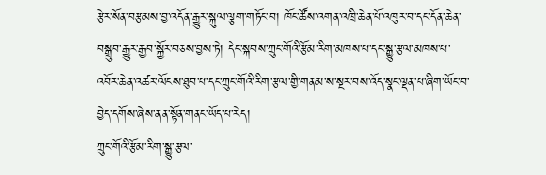རྩེར་སོན་བརྩམས་བྱ་འདོན་རྒྱུར་སྐུལ་ལྕག་གཏོང་བ། ཁོང་ཚོས་འགན་འཁྲི་ཆེན་པོ་འཁུར་བ་དང་དོན་ཆེན་བསྒྲུབ་རྒྱུར་རྒྱབ་སྐྱོར་བཅས་བྱས་ཏེ། དེང་སྐབས་ཀྲུང་གོའི་རྩོམ་རིག་མཁས་པ་དང་སྒྱུ་རྩལ་མཁས་པ་འབོར་ཆེན་འཚར་ལོངས་ཐུབ་པ་དང་ཀྲུང་གོའི་རིག་རྩལ་གྱི་གནམ་ས་སྔར་བས་འོད་སྣང་ལྡན་པ་ཞིག་ཡོང་བ་བྱེད་དགོས་ཞེས་ནན་སྟོན་གནང་ཡོད་པ་རེད།
ཀྲུང་གོའི་རྩོམ་རིག་སྒྱུ་རྩལ་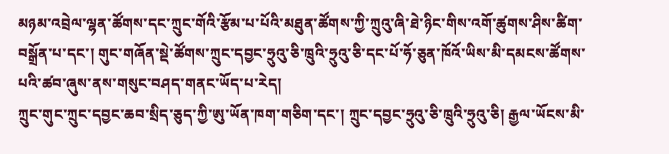མཉམ་འབྲེལ་ལྷན་ཚོགས་དང་ཀྲུང་གོའི་རྩོམ་པ་པོའི་མཐུན་ཚོགས་ཀྱི་ཀྲུའུ་ཞི་ཐེ་ཉིང་གིས་འགོ་ཚུགས་ཤིས་ཚིག་བསྒྲོན་པ་དང་། གུང་གཞོན་སྡེ་ཚོགས་ཀྲུང་དབྱང་ཧྲུའུ་ཅི་ཁྲུའི་ཧྲུའུ་ཅི་དང་པོ་ཧོ་ཅུན་ཁོའོ་ཡིས་མི་དམངས་ཚོགས་པའི་ཚབ་ཞུས་ནས་གསུང་བཤད་གནང་ཡོད་པ་རེད།
ཀྲུང་གུང་ཀྲུང་དབྱང་ཆབ་སྲིད་ཅུད་ཀྱི་ཨུ་ཡོན་ཁག་གཅིག་དང་། ཀྲུང་དབྱང་ཧྲུའུ་ཅི་ཁྲུའི་ཧྲུའུ་ཅི། རྒྱལ་ཡོངས་མི་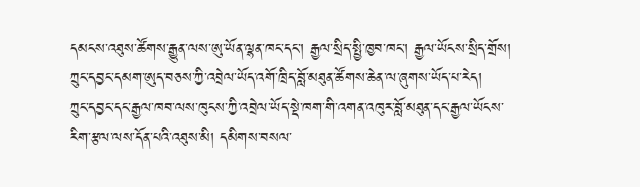དམངས་འཐུས་ཚོགས་རྒྱུན་ལས་ཨུ་ཡོན་ལྷན་ཁང་དང་། རྒྱལ་སྲིད་སྤྱི་ཁྱབ་ཁང་། རྒྱལ་ཡོངས་སྲིད་གྲོས། ཀྲུང་དབྱང་དམག་ཨུད་བཅས་ཀྱི་འབྲེལ་ཡོད་འགོ་ཁྲིད་བློ་མཐུན་ཚོགས་ཆེན་ལ་ཞུགས་ཡོད་པ་རེད།
ཀྲུང་དབྱང་དང་རྒྱལ་ཁབ་ལས་ཁུངས་ཀྱི་འབྲེལ་ཡོད་སྡེ་ཁག་གི་འགན་འཁུར་བློ་མཐུན་དང་རྒྱལ་ཡོངས་རིག་རྩལ་ལས་དོན་པའི་འཐུས་མི། དམིགས་བསལ་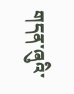གདན་ཞུའི་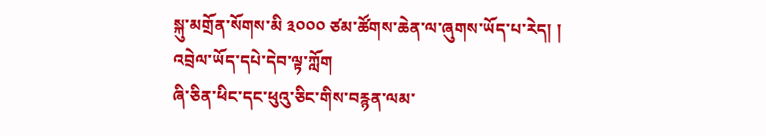སྐུ་མགྲོན་སོགས་མི ༣༠༠༠ ཙམ་ཚོགས་ཆེན་ལ་ཞུགས་ཡོད་པ་རེད། །
འབྲེལ་ཡོད་དཔེ་དེབ་ལྟ་ཀློག
ཞི་ཅིན་ཕིང་དང་ཕུའུ་ཅིང་གིས་བརྙན་ལམ་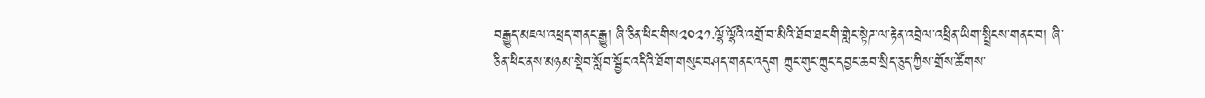བརྒྱུད་མཇལ་འཕྲད་གནང་རྒྱུ། ཞི་ཅིན་ཕིང་གིས༢༠༢༡·ལྷོ་ལྷོའི་འགྲོ་བ་མིའི་ཐོབ་ཐང་གི་གླེང་སྟེཌ་ལ་རྟེན་འབྲེལ་འཕྲིན་ཡིག་སྤྲིངས་གནང་བ། ཞི་ཅིན་ཕིང་ནས་མཉམ་སྡེབ་སློབ་སྦྱོང་འདིའི་ཐོག་གསུང་བཤད་གནང་འདུག ཀྲུང་གུང་ཀྲུང་དབྱང་ཆབ་སྲིད་ཅུད་ཀྱིས་གྲོས་ཚོགས་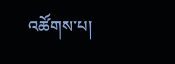འཚོགས་པ།